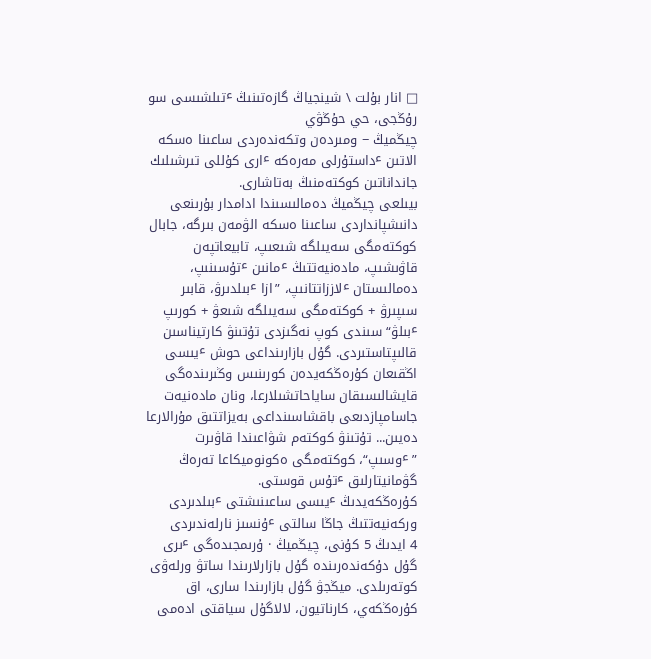□ انار بۇلت \ شينجياڭ گازەتىنىڭ ٴتىلشىسى سو رۇڭجى، حي حۇڭۋي
چيڭميڭ − ومىردەن وتكەندەردى ساعىنا ەسكە الاتىن ٴداستۇرلى مەرەكە ٴارى كۇللى تىرشىلىك جانداناتىن كوكتەمنىڭ بەتاشارى.
بيىلعى چيڭميڭ دەمالىسىندا ادامدار بۇرىنعى دانىشپانداردى ساعىنا ەسكە الۋمەن بىرگە، جابال كوكتەمگى سەيىلگە شىعىپ، تابيعاتپەن قاۋىشىپ، مادەنيەتتىڭ ٴمانىن ٴتۇسىنىپ، دەمالىستان ٴلاززاتتانىپ، ”ازا ٴبىلدىرۋ، قابىر سىپىرۋ + كوكتەمگى سەيىلگە شىعۋ + كورىپ ٴبىلۋ“ سىندى كوپ نەگىزدى تۇتىنۋ كارتيناسىن قالىپتاستىردى. گۇل بازارىنداعى حوش ٴيىسى اڭقىعان كۇرەڭكەيدەن كورىنىس وڭىرىندەگى قايشالىسىقان ساياحاتشىلارعا، ونان مادەنيەت جاسامپازدىعى باقشاسىنداعى بەيزاتتىق مۇرالارعا دەيىن... تۇتىنۋ كوكتەم شۋاعىندا قاۋىرت ”ٴوسىپ“، كوكتەمگى ەكونوميكاعا تەرەڭ گۋمانيتارلىق ٴتۇس قوستى.
كۇرەڭكەيدىڭ ٴيىسى ساعىنىشتى ٴبىلدىردى
وركەنيەتتىڭ جاڭا سالتى ٴۇنسىز نارلەندىردى
4 ايدىڭ 5 كۇنى، چيڭميڭ · ۇرىمجىدەگى ٴىرى گۇل دۇكەندەرىندە گۇل بازارلارىندا ساتۋ ورلەۋى كوتەرىلدى. ميڭجۋ گۇل بازارىندا سارى، اق كۇرەڭكەي، كارناتيون، لالاگۇل سياقتى ادەمى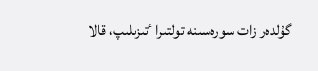گۇلدەر زات سورەسىنە تولتىرا ٴتىزىلىپ، قالا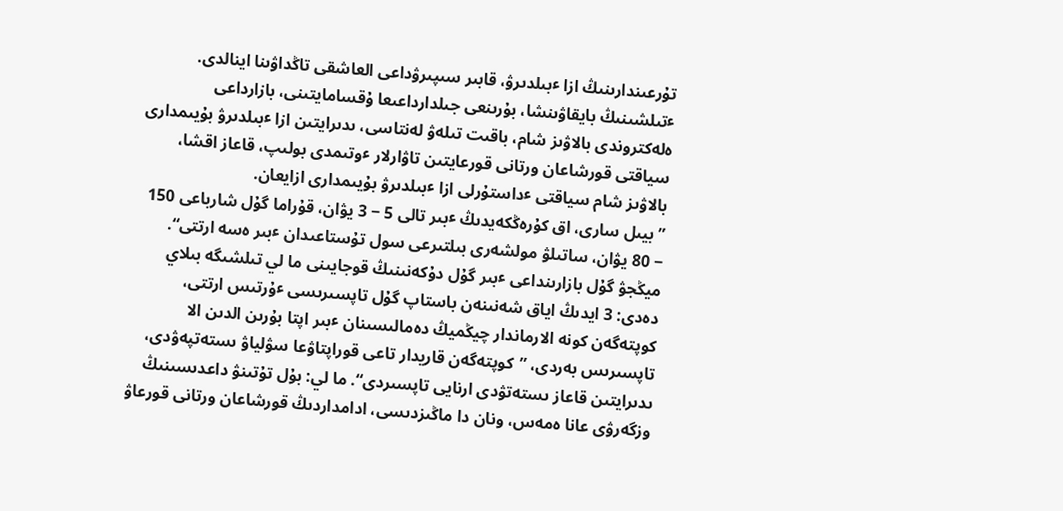تۇرعىندارىنىڭ ازا ٴبىلدىرۋ، قابىر سىپىرۋداعى العاشقى تاڭداۋىنا اينالدى. ٴتىلشىنىڭ بايقاۋىنشا، بۇرىنعى جىلدارداعىعا ۇقسامايتىنى، بازارداعى ەلەكتروندى بالاۋىز شام، باقىت تىلەۋ لەنتاسى، ىدىرايتىن ازا ٴبىلدىرۋ بۇيىمدارى سياقتى قورشاعان ورتانى قورعايتىن تاۋارلار ٴوتىمدى بولىپ، قاعاز اقشا، بالاۋىز شام سياقتى ٴداستۇرلى ازا ٴبىلدىرۋ بۇيىمدارى ازايعان.
”بيىل سارى، اق كۇرەڭكەيدىڭ ٴبىر تالى 5 − 3 يۋان، قۇراما گۇل شارباعى 150 − 80 يۋان، ساتىلۋ مولشەرى بىلتىرعى سول تۇستاعىدان ٴبىر ەسە ارتتى“. ميڭجۋ گۇل بازارىنداعى ٴبىر گۇل دۇكەنىنىڭ قوجايىنى ما لي تىلشىگە بىلاي دەدى: 3 ايدىڭ اياق شەنىنەن باستاپ گۇل تاپسىرىسى ٴۇرتىس ارتتى، كوپتەگەن كونە الارماندار چيڭميڭ دەمالىسىنان ٴبىر اپتا بۇرىن الدىن الا تاپسىرىس بەردى، ”كوپتەگەن قاريدار تاعى قوراپتاۋعا سۋلياۋ ىستەتپەۋدى، ىدىرايتىن قاعاز ىستەتۋدى ارنايى تاپسىردى“. ما لي: بۇل تۇتىنۋ داعدىسىنىڭ وزگەرۋى عانا ەمەس، ونان دا ماڭىزدىسى، ادامداردىڭ قورشاعان ورتانى قورعاۋ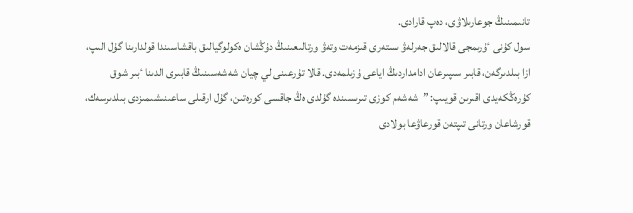تانىمىنىڭ جوعارىلاۋى، دەپ قارادى.
سول كۇنى ٴۇرىمجى قالالىق جەرلەۋ ىستەرى قىزمەت وتەۋ ورتالىعىنىڭ دۇڭشان ەكولوگيالىق باقشاسىندا قولدارىنا گۇل الىپ، ازا بىلدىرگەن، قابىر سىپىرعان ادامداردىڭ اياعى ۇزىلمەدى. قالا تۇرعىنى لي چيان شەشەسىنىڭ قابىرى الدىنا ٴبىر شوق كۇرەڭكەيدى اقىرىن قويىپ: ”شەشەم كوزى تىرىسىندە گۇلدى ەڭ جاقسى كورەتىن، گۇل ارقىلى ساعىنىشىمىزدى بىلدىرسەك، قورشاعان ورتانى تىپتەن قورعاۋعا بولادى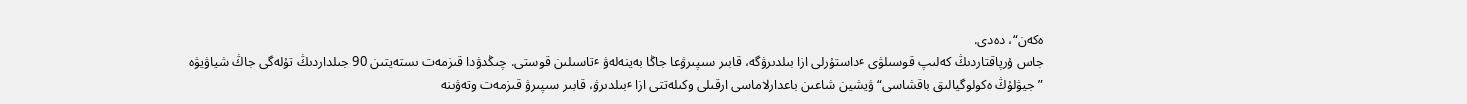ەكەن“، دەدى.
جاس ۇرپاقتاردىڭ كەلىپ قوسىلۋى ٴداستۇرلى ازا بىلدىرۋگە، قابىر سىپىرۋعا جاڭا بەينەلەۋ ٴتاسىلىن قوستى. چىڭدۋدا قىزمەت ىستەيتىن 90 جىلداردىڭ تۇلەگى جاڭ شياۋيۋە ”جيۋلۇڭ ەكولوگيالىق باقشاسى“ ۋيشين شاعىن باعدارلاماسى ارقىلى وكىلەتتى ازا ٴبىلدىرۋ، قابىر سىپىرۋ قىزمەت وتەۋىنە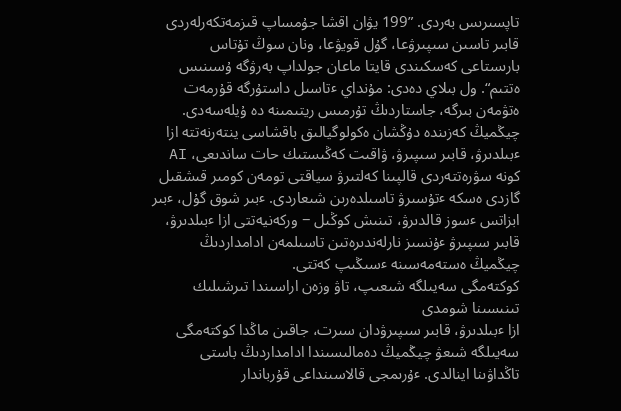تاپسىرىس بەردى. ”199 يۋان اقشا جۇمساپ قىزمەتكەرلەردى قابىر تاسىن سىپىرۋعا، گۇل قويۋعا، ونان سوڭ تۇتاس بارىستاعى كەسكىندى قايتا ماعان جولداپ بەرۋگە ۇسىنىس ەتتىم“. ول بىلاي دەدى: مۇنداي ٴتاسىل داستۇرگە قۇرمەت ەتۋمەن بىرگە، جاستاردىڭ تۇرمىس ريتىمىنە دە ۇيلەسەدى.
چيڭميڭ كەزىندە دۇڭشان ەكولوگيالىق باقشاسى ينتەرنەتتە ازا ٴبىلدىرۋ، قابىر سىپىرۋ، ۋاقىت كەڭىستىك حات ساندىعى، AI كونە سۋرەتتەردى قالپىنا كەلتىرۋ سياقتى تومەن كومىر قىشقىل گازدى ەسكە ٴتۇسىرۋ تاسىلدەرىن شىعاردى. ٴبىر شوق گۇل، ٴبىر ابزاتس ٴسوز قالدىرۋ، تىنىش كوڭىل − وركەنيەتتى ازا ٴبىلدىرۋ، قابىر سىپىرۋ ٴۇنسىز نارلەندىرەتىن تاسىلمەن ادامداردىڭ چيڭميڭ ەستەمەسىنە ٴسىڭىپ كەتتى.
كوكتەمگى سەيىلگە شىعىپ، تاۋ وزەن اراسىندا تىرشىلىك تىنىسىنا شومدى
ازا ٴبىلدىرۋ، قابىر سىپىرۋدان سىرت، جاقىن ماڭدا كوكتەمگى سەيىلگە شىعۋ چيڭميڭ دەمالىسىندا ادامداردىڭ باستى تاڭداۋىنا اينالدى. ٴۇرىمجى قالاسىنداعى قۇرباندار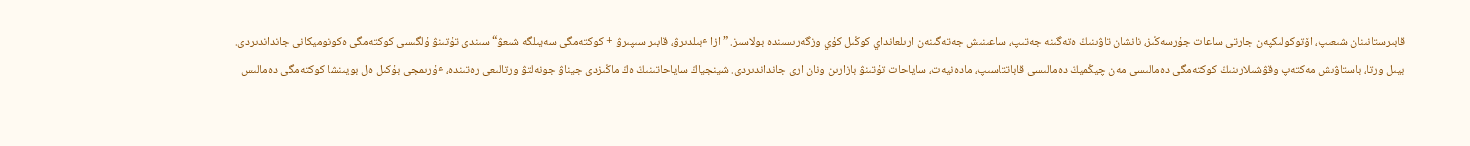قابىرستانىنان شىعىپ، اۆتوكولىكپەن جارتى ساعات جۇرسەڭىز، نانشان تاۋىنىڭ ەتەگىنە جەتىپ، ساعىنىش جەتەگىنەن ارىلعانداي كوڭىل كۇي وزگەرىسىندە بولاسىز. ”ازا ٴبىلدىرۋ، قابىر سىپىرۋ + كوكتەمگى سەيىلگە شىعۋ“ سىندى تۇتىنۋ ۇلگىسى كوكتەمگى ەكونوميكانى جانداندىردى.
بيىل ورتا، باستاۋىش مەكتەپ وقۋشىلارىنىڭ كوكتەمگى دەمالىسى مەن چيڭميڭ دەمالىسى قاباتتاسىپ، مادەنيەت، ساياحات تۇتىنۋ بازارىن ونان ارى جانداندىردى. شينجياڭ ساياحاتىنىڭ ەڭ ماڭىزدى جيناۋ جونەلتۋ ورتالىعى رەتىندە، ٴۇرىمجى بۇكىل ەل بويىنشا كوكتەمگى دەمالىس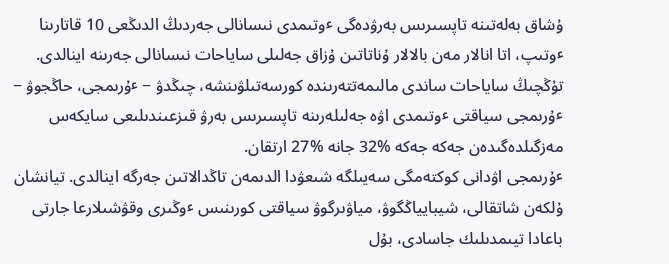ۇشاق بەلەتىنە تاپسىرىس بەرۋدەگى ٴوتىمدى نىسانالى جەردىڭ الدىڭعى 10 قاتارىنا ٴوتىپ، اتا انالار مەن بالالار ۇناتاتىن ۇزاق جەلىلى ساياحات نىسانالى جەرىنە اينالدى. تۇڭچىڭ ساياحات ساندى مالىمەتتەرىندە كورسەتىلۋىنشە، چىڭدۋ − ٴۇرىمجى، حاڭجوۋ − ٴۇرىمجى سياقتى ٴوتىمدى اۋە جەلىلەرىنە تاپسىرىس بەرۋ قىزعىندىلىعى سايكەس مەزگىلدەگىدەن جەكە جەكە %32 جانە %27 ارتقان.
ٴۇرىمجى اۋدانى كوكتەمگى سەيىلگە شىعۋدا الدىمەن تاڭدالاتىن جەرگە اينالدى. تيانشان ۇلكەن شاتقالى، شيبايياڭگوۋ، مياۋىرگوۋ سياقتى كورىنىس ٴوڭىرى وقۋشىلارعا جارتى باعادا تيىمدىلىك جاسادى، بۇل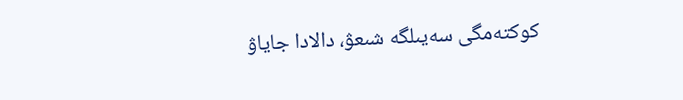كوكتەمگى سەيىلگە شىعۋ، دالادا جاياۋ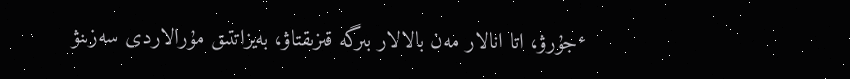ٴجۇرۋ، اتا انالار مەن بالالار بىرگە قىزىقتاۋ، بەيزاتتىق مۇرالاردى سەزىنۋ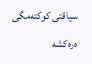سياقتى كوكتەمگى ەرەكشە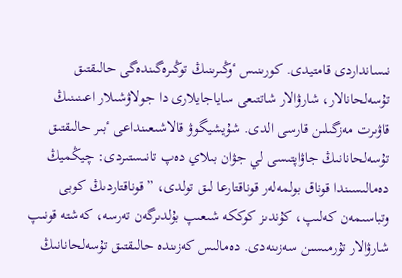نىسانداردى قامتيدى. كورىنىس ٴوڭىرىنىڭ توڭىرەگىندەگى حالىقتىق تۇسەلحانالار، شارۋالار شاتتىعى ساياجايلارى دا جولاۋشىلار اعىنىنىڭ قاۋىرت مەزگىلىن قارسى الدى. شۇيشيگوۋ قالاشىعىنداعى ٴبىر حالىقتىق تۇسەلحانانىڭ جاۋاپتىسى لي جۋان بىلاي دەپ تانىستىردى: چيڭميڭ دەمالىسىندا قوناق بولمەلەر قوناقتارعا لىق تولدى، ”قوناقتاردىڭ كوبى وتباسىمەن كەلىپ، كۇندىز كوككە شىعىپ بۇلدىرگەن تەرسە، كەشتە قونىپ شارۋالار تۇرمىسىن سەزىنەدى. دەمالىس كەزىندە حالىقتىق تۇسەلحانانىڭ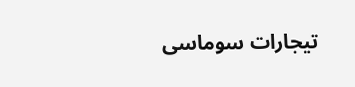تيجارات سوماسى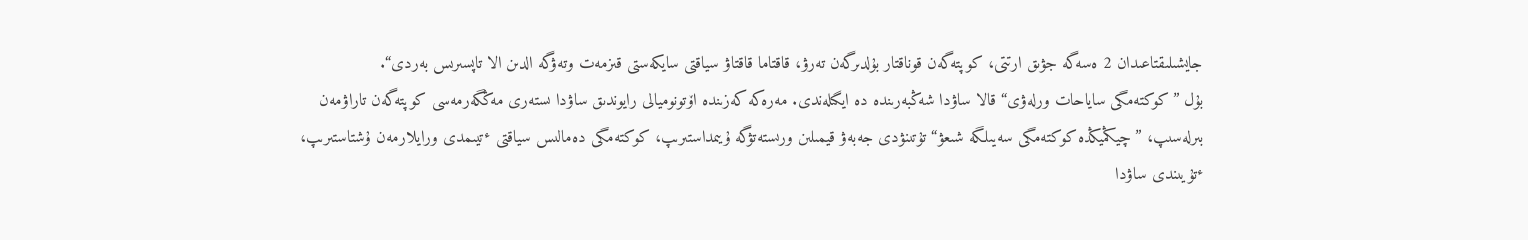جايشىلىقتاعىدان 2 ەسەگە جۋىق ارتتى، كوپتەگەن قوناقتار بۇلدىرگەن تەرۋ، قاقتاما قاقتاۋ سياقتى سايكەستى قىزمەت وتەۋگە الدىن الا تاپسىرىس بەردى“.
بۇل ”كوكتەمگى ساياحات ورلەۋى“ قالا ساۋدا شەڭبەرىندە دە ايگىلەندى. مەرەكە كەزىندە اۆتونوميالى رايوندىق ساۋدا ىستەرى مەڭگەرمەسى كوپتەگەن تاراۋمەن بىرلەسىپ، ”چيڭميڭدە كوكتەمگى سەيىلگە شىعۋ“ تۇتىنۋدى جەبەۋ قيمىلىن ورىستەتۋگە ۇيىمداستىرىپ، كوكتەمگى دەمالىس سياقتى ٴتيىمدى ورايلارمەن ۇشتاستىرىپ، ٴتۇيىندى ساۋدا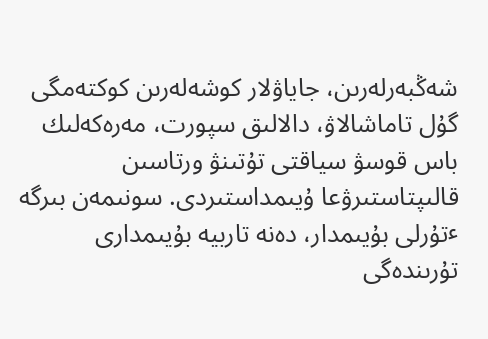شەڭبەرلەرىن، جاياۋلار كوشەلەرىن كوكتەمگى گۇل تاماشالاۋ، دالالىق سپورت، مەرەكەلىك باس قوسۋ سياقتى تۇتىنۋ ورتاسىن قالىپتاستىرۋعا ۇيىمداستىردى. سونىمەن بىرگە ٴتۇرلى بۇيىمدار، دەنە تاربيە بۇيىمدارى تۇرىندەگى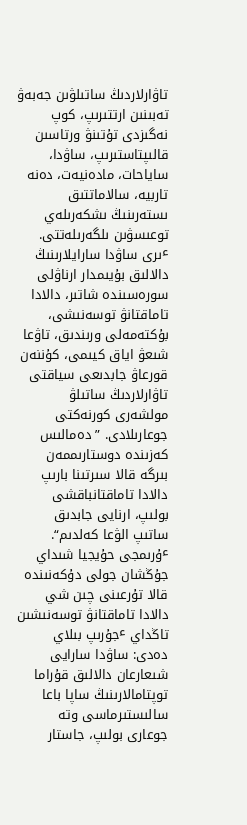تاۋارلاردىڭ ساتىلۋىن جەبەۋ تەبىنىن ارتتىرىپ، كوپ نەگىزدى تۇتىنۋ ورتاسىن قالىپتاستىرىپ، ساۋدا، ساياحات، مادەنيەت، دەنە تاربيە، سالاماتتىق ىستەرىنىڭ ىشكەرىلەي توعىسۋىن ىلگەرىلەتتى.
ٴىرى ساۋدا سارايلارىنىڭ دالالىق بۇيىمدار ارناۋلى سورەسىندە شاتىر، دالادا تاماقتانۋ توسەنىشى، بۇكتەمەلى ورىندىق، تاۋعا شىعۋ اياق كيىمى، كۇننەن قورعاۋ جابدىعى سياقتى تاۋارلاردىڭ ساتىلۋ مولشەرى كورنەكتى جوعارىلادى. ”دەمالىس كەزىندە دوستارىممەن بىرگە قالا سىرتىنا بارىپ دالادا تاماقتانباقشى بولىپ، ارنايى جابدىق ساتىپ الۋعا كەلدىم“. ٴۇرىمجى حۇيجيا شىداي جۇڭشان جولى دۇكەنىندە قالا تۇرعىنى چىن شي دالادا تاماقتانۋ توسەنىشىن تاڭداي ٴجۇرىپ بىلاي دەدى: ساۋدا سارايى شىعارعان دالالىق قۇراما توپتامالارىنىڭ ساپا باعا سالىستىرماسى وتە جوعارى بولىپ، جاستار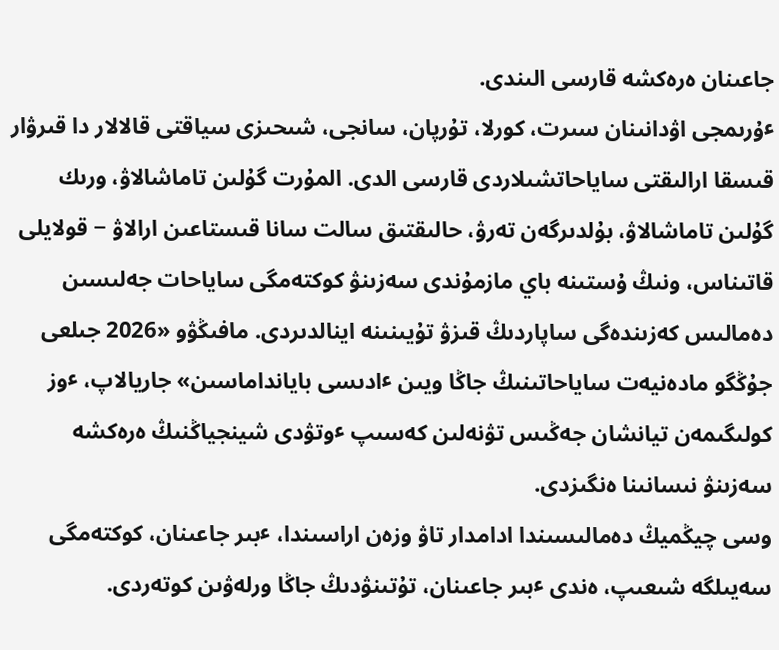جاعىنان ەرەكشە قارسى الىندى.
ٴۇرىمجى اۋدانىنان سىرت، كورلا، تۇرپان، سانجى، شىحىزى سياقتى قالالار دا قىرۋار قىسقا ارالىقتى ساياحاتشىلاردى قارسى الدى. المۇرت گۇلىن تاماشالاۋ، ورىك گۇلىن تاماشالاۋ، بۇلدىرگەن تەرۋ، حالىقتىق سالت سانا قىستاعىن ارالاۋ − قولايلى قاتىناس، ونىڭ ۇستىنە باي مازمۇندى سەزىنۋ كوكتەمگى ساياحات جەلىسىن دەمالىس كەزىندەگى ساپاردىڭ قىزۋ تۇيىنىنە اينالدىردى. مافىڭۋو «2026 جىلعى جۇڭگو مادەنيەت ساياحاتىنىڭ جاڭا ويىن ٴادىسى بايانداماسىن» جاريالاپ، ٴوز كولىگىمەن تيانشان جەڭىس تۋنەلىن كەسىپ ٴوتۋدى شينجياڭنىڭ ەرەكشە سەزىنۋ نىسانىنا ەنگىزدى.
وسى چيڭميڭ دەمالىسىندا ادامدار تاۋ وزەن اراسىندا، ٴبىر جاعىنان، كوكتەمگى سەيىلگە شىعىپ، ەندى ٴبىر جاعىنان، تۇتىنۋدىڭ جاڭا ورلەۋىن كوتەردى.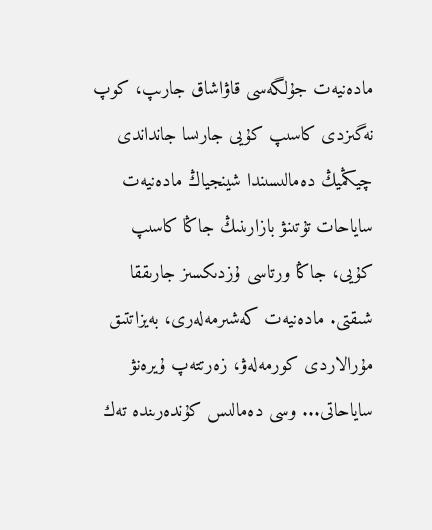مادەنيەت جۇلگەسى قاۋاشاق جارىپ، كوپ نەگىزدى كاسىپ كۇيى جارىسا جانداندى
چيڭميڭ دەمالىسىندا شينجياڭ مادەنيەت ساياحات تۇتىنۋ بازارىنىڭ جاڭا كاسىپ كۇيى، جاڭا ورتاسى ۇزدىكسىز جارىققا شىقتى. مادەنيەت كەشىرمەلەرى، بەيزاتتىق مۇرالاردى كورمەلەۋ، زەرتتەپ ۇيرەنۋ ساياحاتى... وسى دەمالىس كۇندەرىندە تەك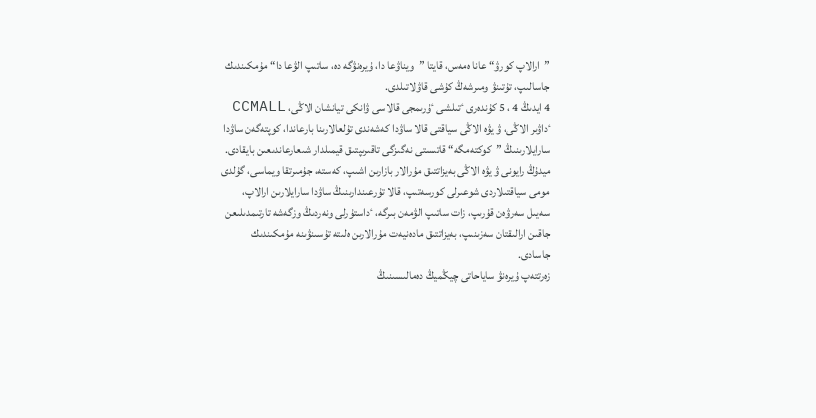”ارالاپ كورۋ“ عانا ەمەس، قايتا ”ويناۋعا دا، ۇيرەنۋگە دە، ساتىپ الۋعا دا“ مۇمكىندىك جاسالىپ، تۇتىنۋ ومىرشەڭ كۇشى قاۋلاتىلدى.
4 ايدىڭ 4 ، 5 كۇندەرى ٴتىلشى ٴۇرىمجى قالاسى ۋانكى تيانشان الاڭى، CCMALL ٴداۋىر الاڭى، ۋ يۋە الاڭى سياقتى قالا ساۋدا كەشەندى تۇلعالارىنا بارعاندا، كوپتەگەن ساۋدا سارايلارىنىڭ ”كوكتەمگە“ قاتىستى نەگىزگى تاقىرىپتىق قيمىلدار شىعارعاندىعىن بايقادى. ميدۇڭ رايونى ۋ يۋە الاڭى بەيزاتتىق مۇرالار بازارىن اشىپ، كەستە، جۇمىرتقا ويماسى، گۇلدى مومى سياقتىلاردى شوعىرلى كورسەتىپ، قالا تۇرعىندارىنىڭ ساۋدا سارايلارىن ارالاپ، سەيىل سەرۋەن قۇرىپ، زات ساتىپ الۋمەن بىرگە، ٴداستۇرلى ونەردىڭ وزگەشە تارتىمدىلىعن جاقىن ارالىقتان سەزىنىپ، بەيزاتتىق مادەنيەت مۇرالارىن ەلىتە تۇسىنۋىنە مۇمكىندىك جاسادى.
زەرتتەپ ۇيرەنۋ ساياحاتى چيڭميڭ دەمالىسىنىڭ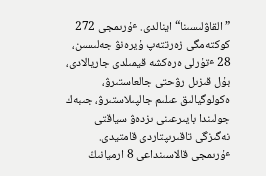”القاۋلىسىنا“ اينالدى. ٴۇرىمجى 272 كوكتەمگى زەرتتەپ ۇيرەنۋ جەلىسىن، 28 ٴتۇرلى ەرەكشە قيمىلدى جاريالادى، بۇل قىزىل رۋحتى جالعاستىرۋ، ەكولوگيالىق عىلىم جالپىلاستىرۋ، جىبەك جولىندا بايىرعىنى ىزدەۋ سياقتى نەگىزگى تاقىرىپتاردى قامتيدى. ٴۇرىمجى قالاسىنداعى 8 ارميانىڭ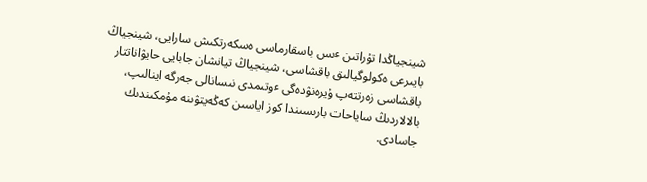شينجياڭدا تۇراتىن ٴىس باسقارماسى ەسكەرتكىش سارايى، شينجياڭ بايىرعى ەكولوگيالىق باقشاسى، شينجياڭ تيانشان جابايى حايۋاناتتار باقشاسى زەرتتەپ ۇيرەنۋدەگى ٴوتىمدى نىسانالى جەرگە اينالىپ، بالالاردىڭ ساياحات بارىسىندا كوز اياسىن كەڭەيتۋىنە مۇمكىندىك جاسادى.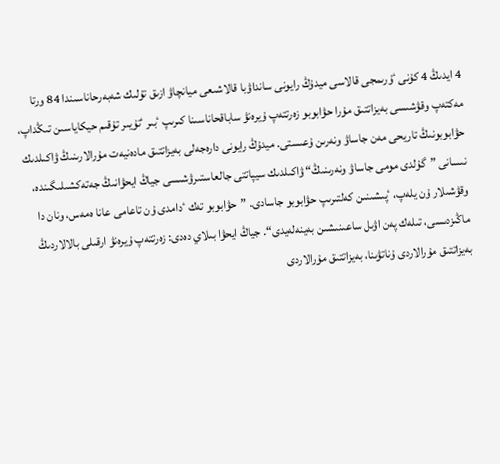4 ايدىڭ 4 كۇنى ٴۇرىمجى قالاسى ميدۇڭ رايونى سانداۋبا قالاشىعى ميانچاۋ ازىق تۇلىك شەبەرحاناسىندا 84 ورتا مەكتەپ وقۋشىسى بەيزاتتىق مۇرا حۋابوبو زەرتتەپ ۇيرەنۋ ساباقحاناسىنا كىرىپ ٴبىر ٴتۇيىر تۇقىم حيكاياسىن تىڭداپ، حۋابوبونىڭ تاريحى مەن جاساۋ ونەرىن ۇعىستى. ميدۇڭ رايونى دارەجەلى بەيزاتتىق مادەنيەت مۇرالارىنىڭ ۋاكىلدىك نىسانى ”گۇلدى مومى جاساۋ ونەرىنىڭ“ ۋاكىلدىك سيپاتتى جالعاستىرۋشىسى جياڭ ايحۋانىڭ جەتەكشىلىگىندە، وقۋشىلار ۇن يلەپ، ٴپىشىنىن كەلتىرىپ حۋابوبو جاسادى. ”حۋابوبو تەك ٴدامدى ۇن تاعامى عانا ەمەس، ونان دا ماڭىزدىسى، تىلەك پەن اۋىل ساعىنىشىن بەينەلەيدى“. جياڭ ايحۋا بىلاي دەدى: زەرتتەپ ۇيرەنۋ ارقىلى بالالاردىڭ بەيزاتتىق مۇرالاردى ۇناتۋىنا، بەيزاتتىق مۇرالاردى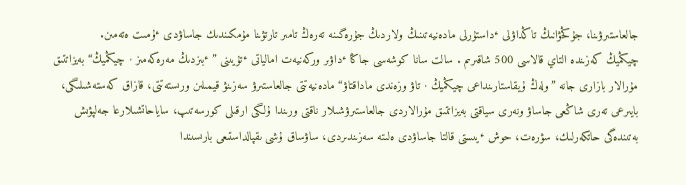جالعاستىرۋىنا، جۇڭحۋانىڭ تاڭداۋلى ٴداستۇرلى مادەنيەتىنىڭ ولاردىڭ جۇرەگىنە تەرەڭ تامىر تارتۋىنا مۇمكىندىك جاساۋدى ٴۇمىت ەتەمىن.
چيڭميڭ كەزىندە التاي قالاسى 500 شاقىرىم . سالت سانا كوشەسى جاڭا ٴداۋىر وركەنيەت امالياتى ٴتۇيىنى ”ٴبىزدىڭ مەرەكەمىز · چيڭميڭ“ بەيزاتتىق مۇرالار بازارى جانە ”ولەڭ ۇيقاستارىنداعى چيڭميڭ · تاۋ وزەندى ماداقتاۋ“ مادەنيەتتى جالعاستىرۋ سەزىنۋ قيمىلىن ورىستەتتى، قازاق كەستەشىلىگى، بايىرعى تەرى شاڭعى جاساۋ ونەرى سياقتى بەيزاتتىق مۇرالاردى جالعاستىرۋشىلار ناقتى ورىندا ۇلگى ارقىلى كورسەتىپ، ساياحاتشىلارعا جەلپۋىش بەتىندەگى حاتكەرلىك، سۋرەت، حوش ٴيىستى قالتا جاساۋدى ەلىتە سەزىندىردى، ساۋساق ۇشى ىقپالداستىعى بارىسىندا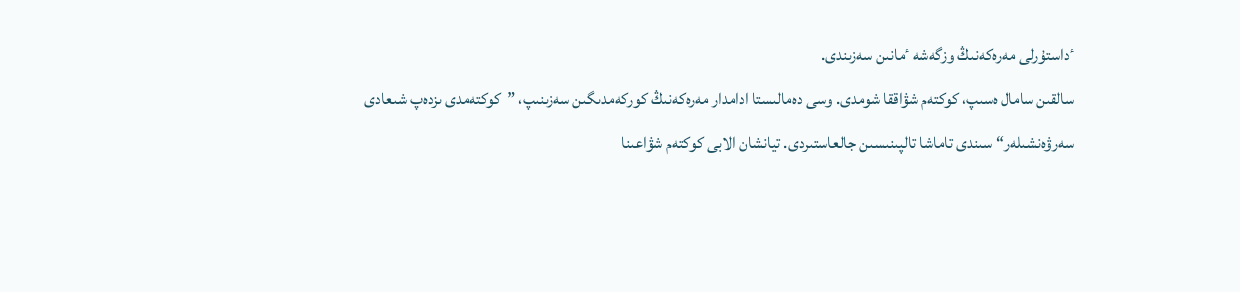ٴداستۇرلى مەرەكەنىڭ وزگەشە ٴمانىن سەزىندى.
سالقىن سامال ەسىپ، كوكتەم شۋاققا شومدى. وسى دەمالىستا ادامدار مەرەكەنىڭ كوركەمدىگىن سەزىنىپ، ”كوكتەمدى ىزدەپ شىعادى سەرۋەنشىلەر“ سىندى تاماشا تالپىنىسىن جالعاستىردى. تيانشان الابى كوكتەم شۋاعىنا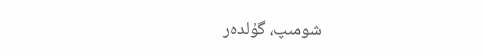شومىپ، گۇلدەر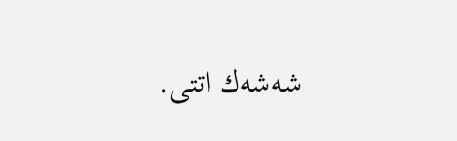شەشەك اتتى.